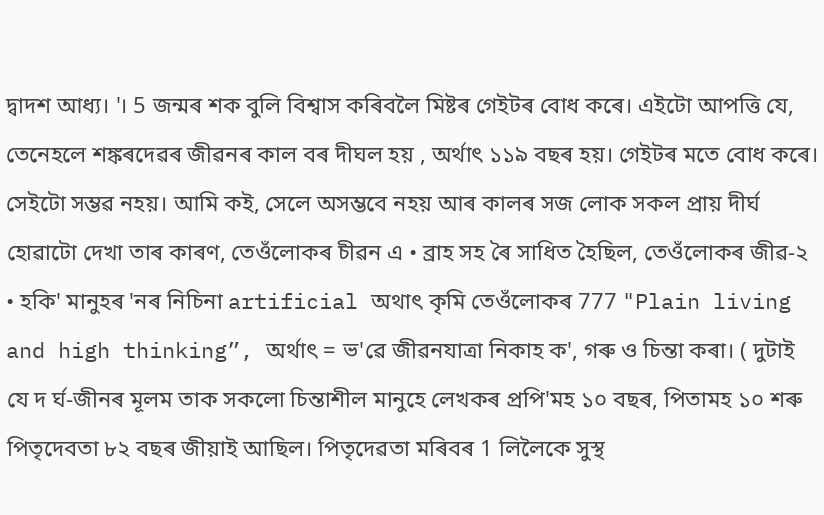দ্বাদশ আধ্য। '। 5 জন্মৰ শক বুলি বিশ্বাস কৰিবলৈ মিষ্টৰ গেইটৰ বোধ কৰে। এইটো আপত্তি যে, তেনেহলে শঙ্কৰদেৱৰ জীৱনৰ কাল বৰ দীঘল হয় , অৰ্থাৎ ১১৯ বছৰ হয়। গেইটৰ মতে বোধ কৰে। সেইটো সম্ভৱ নহয়। আমি কই, সেলে অসম্ভবে নহয় আৰ কালৰ সজ লোক সকল প্ৰায় দীৰ্ঘ হোৱাটো দেখা তাৰ কাৰণ, তেওঁলোকৰ চীৱন এ • ব্ৰাহ সহ ৰৈ সাধিত হৈছিল, তেওঁলোকৰ জীৱ-২ • হকি' মানুহৰ 'নৰ নিচিনা artificial অথাৎ কৃমি তেওঁলোকৰ 777 "Plain living and high thinking”, অৰ্থাৎ = ভ'ৱে জীৱনযাত্ৰা নিকাহ ক', গৰু ও চিন্তা কৰা। ( দুটাই যে দ ৰ্ঘ-জীনৰ মূলম তাক সকলো চিন্তাশীল মানুহে লেখকৰ প্ৰপি'মহ ১০ বছৰ, পিতামহ ১০ শৰু পিতৃদেবতা ৮২ বছৰ জীয়াই আছিল। পিতৃদেৱতা মৰিবৰ 1 লিলৈকে সুস্থ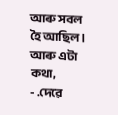আৰু সবল হৈ আছিল। আৰু এটা কথা,
- .দেৱে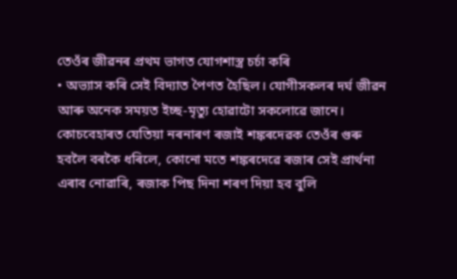তেওঁৰ জীৱনৰ প্ৰথম ভাগত যোগশাস্ত্ৰ চৰ্চা কৰি
• অভ্যাস কৰি সেই বিদ্যাত পৈণত হৈছিল। যোগীসকলৰ দৰ্ঘ জীৱন আৰু অনেক সময়ত ইচ্ছ-মৃত্যু হোৱাটো সকলোৱে জানে। কোচবেহাৰত যেতিয়া নৰনাৰণ ৰজাই শঙ্কৰদেৱক তেওঁৰ গুৰু হবলৈ বৰকৈ ধৰিলে, কোনো মতে শঙ্কৰদেৱে ৰজাৰ সেই প্ৰাৰ্থনা এৰাব নোৱাৰি, ৰজাক পিছ দিনা শৰণ দিয়া হব বুলি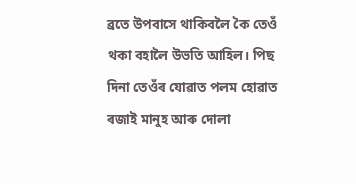ব্ৰতে উপবাসে থাকিবলৈ কৈ তেওঁ থকা বহালৈ উভতি আহিল। পিছ দিনা তেওঁৰ যোৱাত পলম হোৱাত ৰজাই মানুহ আৰু দোলা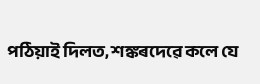পঠিয়াই দিলত, শঙ্কৰদেৱে কলে যে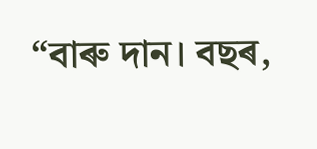“বাৰু দান। বছৰ,